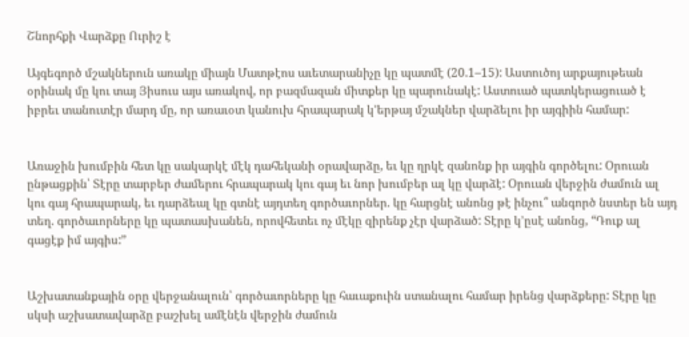Շնորհքի Վարձքը Ուրիշ է

Այգեգործ մշակներուն առակը միայն Մատթէոս աւետարանիչը կը պատմէ (20.1–15): Աստուծոյ արքայութեան օրինակ մը կու տայ Յիսուս այս առակով, որ բազմազան միտքեր կը պարունակէ: Աստուած պատկերացուած է իբրեւ տանուտէր մարդ մը, որ առաւօտ կանուխ հրապարակ կ’երթայ մշակներ վարձելու իր այգիին համար:


Առաջին խումբին հետ կը սակարկէ մէկ դահեկանի օրավարձը, եւ կը ղրկէ զանոնք իր այգին գործելու: Օրուան ընթացքին՝ Տէրը տարբեր ժամերու հրապարակ կու գայ եւ նոր խումբեր ալ կը վարձէ: Օրուան վերջին ժամուն ալ կու գայ հրապարակ, եւ դարձեալ կը գտնէ այդտեղ գործաւորներ. կը հարցնէ անոնց թէ ինչու՞ անգործ նստեր են այդ տեղ. գործաւորները կը պատասխանեն, որովհետեւ ոչ մէկը զիրենք չէր վարձած: Տէրը կ’ըսէ անոնց, “Դուք ալ գացէք իմ այգիս:”


Աշխատանքային օրը վերջանալուն՝ գործաւորները կը հաւաքուին ստանալու համար իրենց վարձքերը: Տէրը կը սկսի աշխատավարձը բաշխել ամէնէն վերջին ժամուն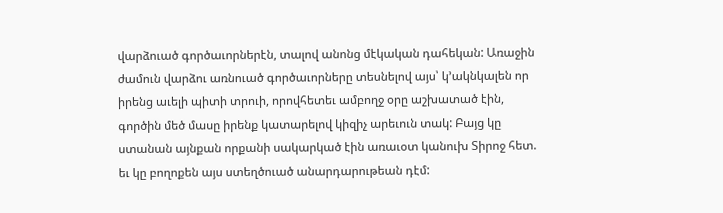վարձուած գործաւորներէն, տալով անոնց մէկական դահեկան: Առաջին ժամուն վարձու առնուած գործաւորները տեսնելով այս՝ կ’ակնկալեն որ իրենց աւելի պիտի տրուի, որովհետեւ ամբողջ օրը աշխատած էին, գործին մեծ մասը իրենք կատարելով կիզիչ արեւուն տակ: Բայց կը ստանան այնքան որքանի սակարկած էին առաւօտ կանուխ Տիրոջ հետ. եւ կը բողոքեն այս ստեղծուած անարդարութեան դէմ: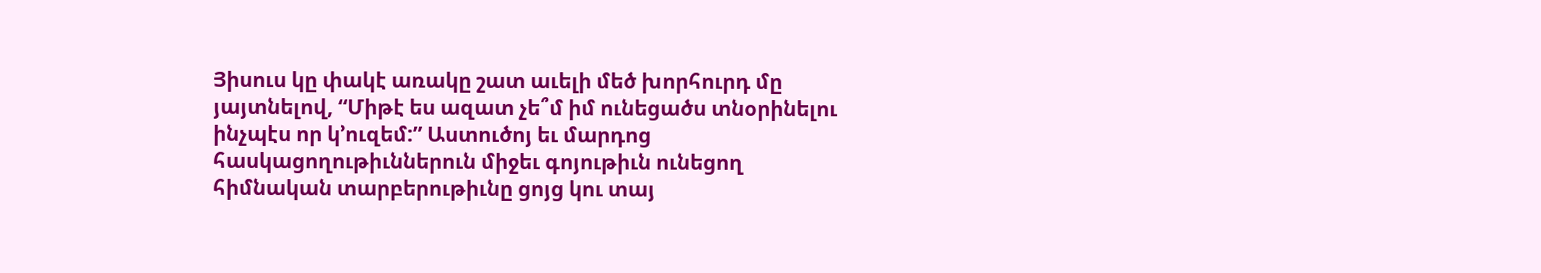Յիսուս կը փակէ առակը շատ աւելի մեծ խորհուրդ մը յայտնելով, “Միթէ ես ազատ չե՞մ իմ ունեցածս տնօրինելու ինչպէս որ կ’ուզեմ:” Աստուծոյ եւ մարդոց հասկացողութիւններուն միջեւ գոյութիւն ունեցող հիմնական տարբերութիւնը ցոյց կու տայ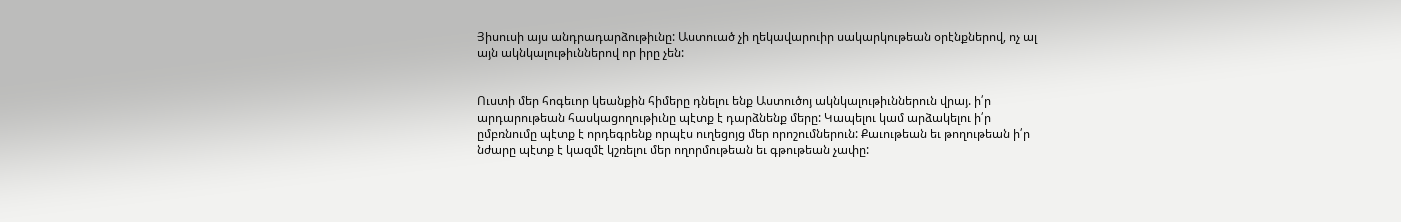Յիսուսի այս անդրադարձութիւնը: Աստուած չի ղեկավարուիր սակարկութեան օրէնքներով, ոչ ալ այն ակնկալութիւններով որ իրը չեն:


Ուստի մեր հոգեւոր կեանքին հիմերը դնելու ենք Աստուծոյ ակնկալութիւններուն վրայ. ի՛ր արդարութեան հասկացողութիւնը պէտք է դարձնենք մերը: Կապելու կամ արձակելու ի՛ր ըմբռնումը պէտք է որդեգրենք որպէս ուղեցոյց մեր որոշումներուն: Քաւութեան եւ թողութեան ի՛ր նժարը պէտք է կազմէ կշռելու մեր ողորմութեան եւ գթութեան չափը: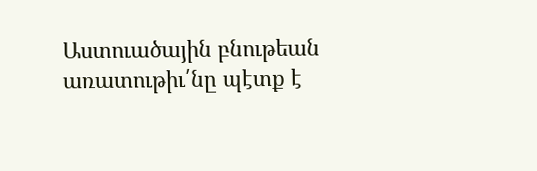Աստուածային բնութեան առատութիւ՛նը պէտք է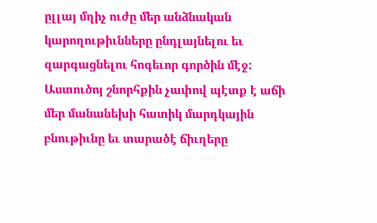ըլլայ մղիչ ուժը մեր անձնական կարողութիւնները ընդլայնելու եւ զարգացնելու հոգեւոր գործին մէջ: Աստուծոյ շնորհքին չափով պէտք է աճի մեր մանանեխի հատիկ մարդկային բնութիւնը եւ տարածէ ճիւղերը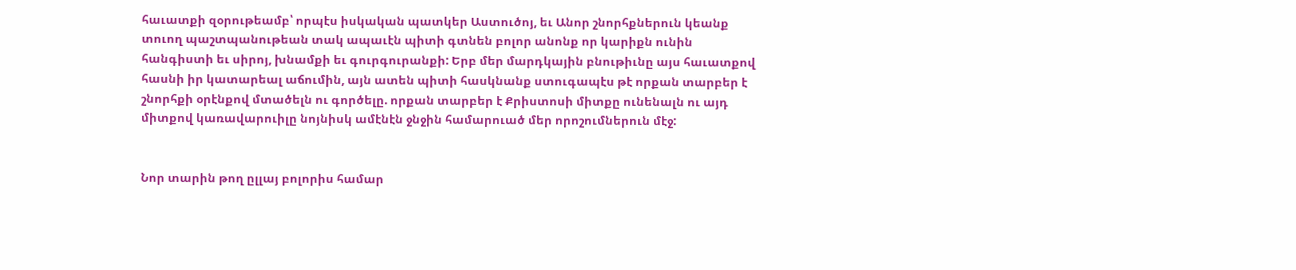հաւատքի զօրութեամբ՝ որպէս իսկական պատկեր Աստուծոյ, եւ Անոր շնորհքներուն կեանք տուող պաշտպանութեան տակ ապաւէն պիտի գտնեն բոլոր անոնք որ կարիքն ունին հանգիստի եւ սիրոյ, խնամքի եւ գուրգուրանքի: Երբ մեր մարդկային բնութիւնը այս հաւատքով հասնի իր կատարեալ աճումին, այն ատեն պիտի հասկնանք ստուգապէս թէ որքան տարբեր է շնորհքի օրէնքով մտածելն ու գործելը. որքան տարբեր է Քրիստոսի միտքը ունենալն ու այդ միտքով կառավարուիլը նոյնիսկ ամէնէն ջնջին համարուած մեր որոշումներուն մէջ:


Նոր տարին թող ըլլայ բոլորիս համար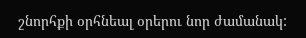շնորհքի օրհնեալ օրերու նոր ժամանակ: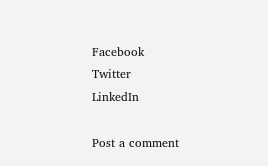Facebook
Twitter
LinkedIn

Post a comment